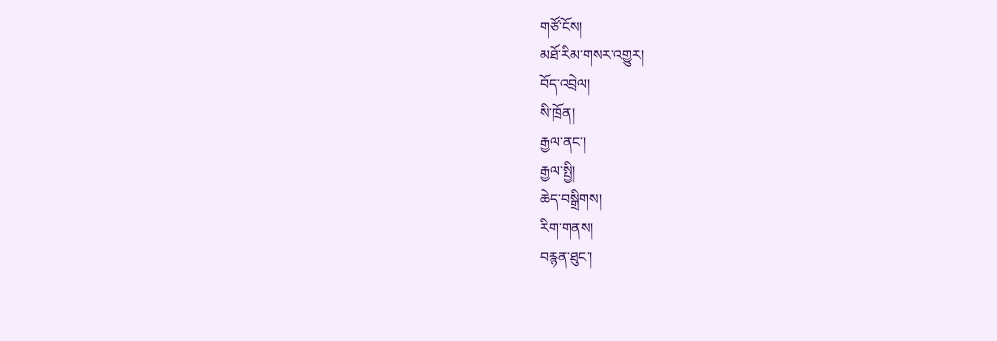གཙོ་ངོས།
མཐོ་རིམ་གསར་འགྱུར།
བོད་འབྲེལ།
སི་ཁྲོན།
རྒྱལ་ནང་།
རྒྱལ་སྤྱི།
ཆེད་བསྒྲིགས།
རིག་གནས།
བརྙན་ཐུང་།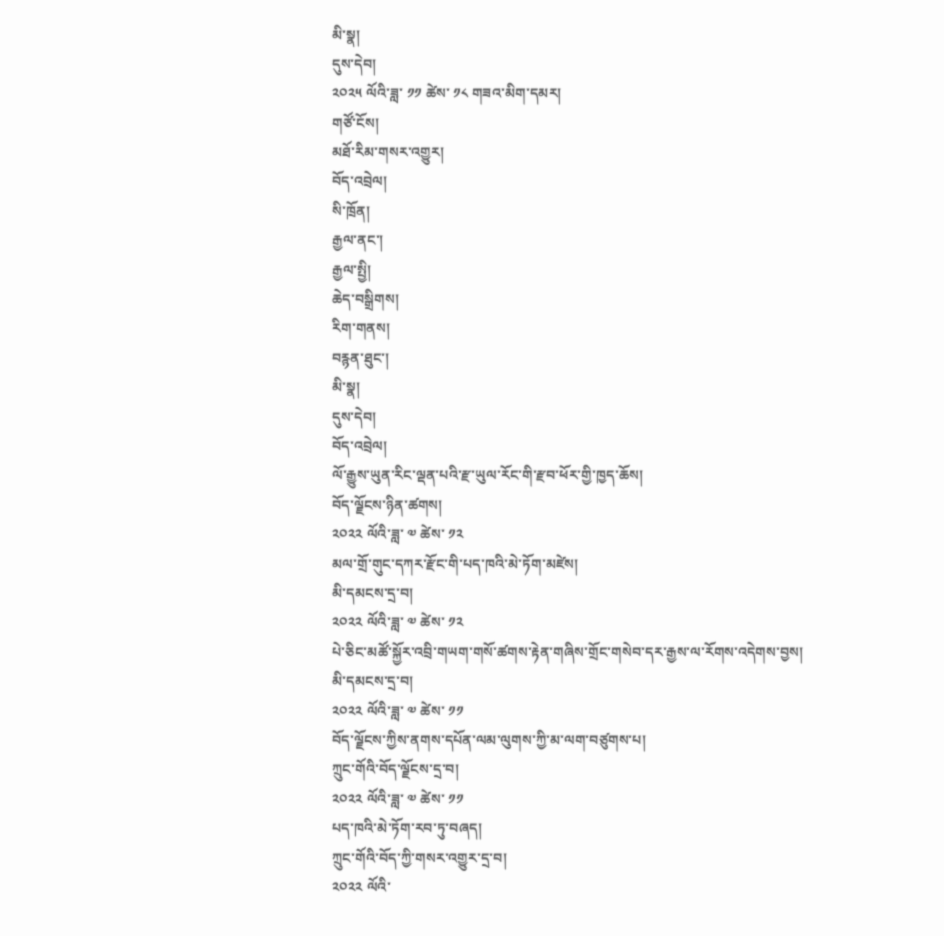མི་སྣ།
དུས་དེབ།
༢༠༢༥ ལོའི་ཟླ་ ༡༡ ཚེས་ ༡༨ གཟའ་མིག་དམར།
གཙོ་ངོས།
མཐོ་རིམ་གསར་འགྱུར།
བོད་འབྲེལ།
སི་ཁྲོན།
རྒྱལ་ནང་།
རྒྱལ་སྤྱི།
ཆེད་བསྒྲིགས།
རིག་གནས།
བརྙན་ཐུང་།
མི་སྣ།
དུས་དེབ།
བོད་འབྲེལ།
ལོ་རྒྱུས་ཡུན་རིང་ལྡན་པའི་རྫ་ཡུལ་རོང་གི་རྫབ་ཕོར་གྱི་ཁྱད་ཆོས།
བོད་ལྗོངས་ཉིན་ཚགས།
༢༠༢༢ ལོའི་ཟླ་ ༧ ཚེས་ ༡༢
མལ་གྲོ་གུང་དཀར་རྫོང་གི་པད་ཁའི་མེ་ཏོག་མཛེས།
མི་དམངས་དྲ་བ།
༢༠༢༢ ལོའི་ཟླ་ ༧ ཚེས་ ༡༢
པེ་ཅིང་མཚོ་སྐྱོར་འབྲི་གཡག་གསོ་ཚགས་རྟེན་གཞིས་གྲོང་གསེབ་དར་རྒྱས་ལ་རོགས་འདེགས་བྱས།
མི་དམངས་དྲ་བ།
༢༠༢༢ ལོའི་ཟླ་ ༧ ཚེས་ ༡༡
བོད་ལྗོངས་ཀྱིས་ནགས་དཔོན་ལམ་ལུགས་ཀྱི་མ་ལག་བཙུགས་པ།
ཀྲུང་གོའི་བོད་ལྗོངས་དྲ་བ།
༢༠༢༢ ལོའི་ཟླ་ ༧ ཚེས་ ༡༡
པད་ཁའི་མེ་ཏོག་རབ་ཏུ་བཞད།
ཀྲུང་གོའི་བོད་ཀྱི་གསར་འགྱུར་དྲ་བ།
༢༠༢༢ ལོའི་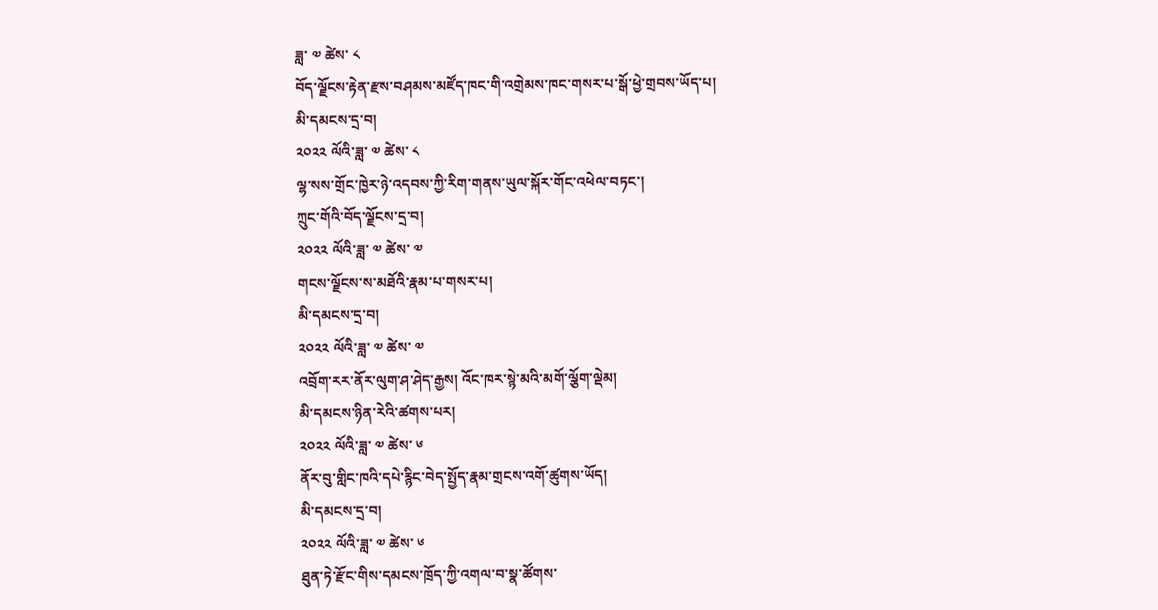ཟླ་ ༧ ཚེས་ ༨
བོད་ལྗོངས་རྟེན་རྫས་བཤམས་མཛོད་ཁང་གི་འགྲེམས་ཁང་གསར་པ་སྒོ་ཕྱེ་གྲབས་ཡོད་པ།
མི་དམངས་དྲ་བ།
༢༠༢༢ ལོའི་ཟླ་ ༧ ཚེས་ ༨
ལྷ་སས་གྲོང་ཁྱེར་ཉེ་འདབས་ཀྱི་རིག་གནས་ཡུལ་སྐོར་གོང་འཕེལ་བཏང་།
ཀྲུང་གོའི་བོད་ལྗོངས་དྲ་བ།
༢༠༢༢ ལོའི་ཟླ་ ༧ ཚེས་ ༧
གངས་ལྗོངས་ས་མཐོའི་རྣམ་པ་གསར་པ།
མི་དམངས་དྲ་བ།
༢༠༢༢ ལོའི་ཟླ་ ༧ ཚེས་ ༧
འབྲོག་རར་ནོར་ལུག་ཤ་ཤེད་རྒྱས། འོང་ཁར་སྙེ་མའི་མགོ་ལྕོག་ལྡེམ།
མི་དམངས་ཉིན་རེའི་ཚགས་པར།
༢༠༢༢ ལོའི་ཟླ་ ༧ ཚེས་ ༦
ནོར་བུ་གླིང་ཁའི་དཔེ་རྙིང་བེད་སྤྱོད་རྣམ་གྲངས་འགོ་ཚུགས་ཡོད།
མི་དམངས་དྲ་བ།
༢༠༢༢ ལོའི་ཟླ་ ༧ ཚེས་ ༦
ཐུན་ཏེ་རྫོང་གིས་དམངས་ཁྲོད་ཀྱི་འགལ་བ་སྣ་ཚོགས་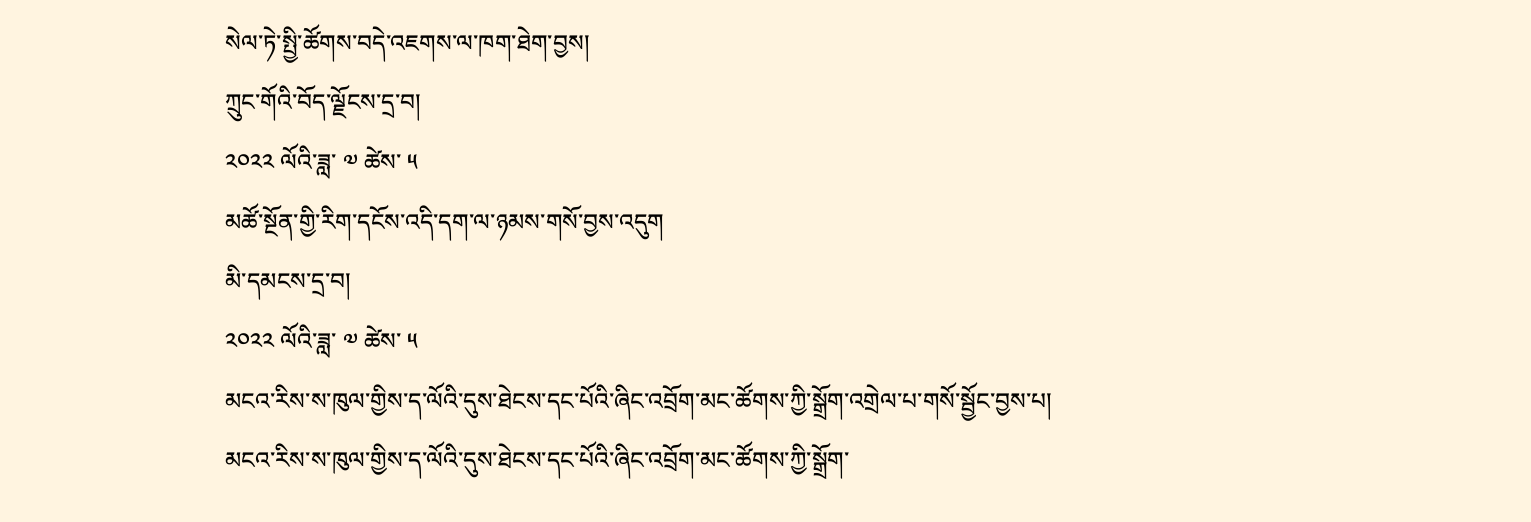སེལ་ཏེ་སྤྱི་ཚོགས་བདེ་འཇགས་ལ་ཁག་ཐེག་བྱས།
ཀྲུང་གོའི་བོད་ལྗོངས་དྲ་བ།
༢༠༢༢ ལོའི་ཟླ་ ༧ ཚེས་ ༥
མཚོ་སྔོན་གྱི་རིག་དངོས་འདི་དག་ལ་ཉམས་གསོ་བྱས་འདུག
མི་དམངས་དྲ་བ།
༢༠༢༢ ལོའི་ཟླ་ ༧ ཚེས་ ༥
མངའ་རིས་ས་ཁུལ་གྱིས་ད་ལོའི་དུས་ཐེངས་དང་པོའི་ཞིང་འབྲོག་མང་ཚོགས་ཀྱི་སྒྲོག་འགྲེལ་པ་གསོ་སྦྱོང་བྱས་པ།
མངའ་རིས་ས་ཁུལ་གྱིས་ད་ལོའི་དུས་ཐེངས་དང་པོའི་ཞིང་འབྲོག་མང་ཚོགས་ཀྱི་སྒྲོག་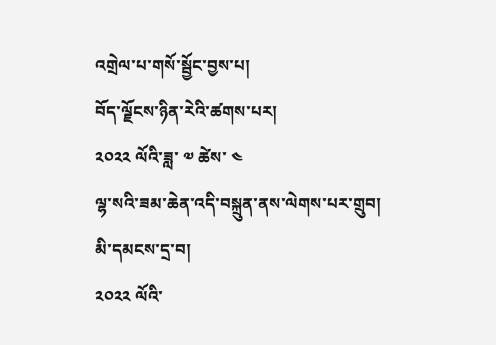འགྲེལ་པ་གསོ་སྦྱོང་བྱས་པ།
བོད་ལྗོངས་ཉིན་རེའི་ཚགས་པར།
༢༠༢༢ ལོའི་ཟླ་ ༧ ཚེས་ ༤
ལྷ་སའི་ཟམ་ཆེན་འདི་བསྐྲུན་ནས་ལེགས་པར་གྲུབ།
མི་དམངས་དྲ་བ།
༢༠༢༢ ལོའི་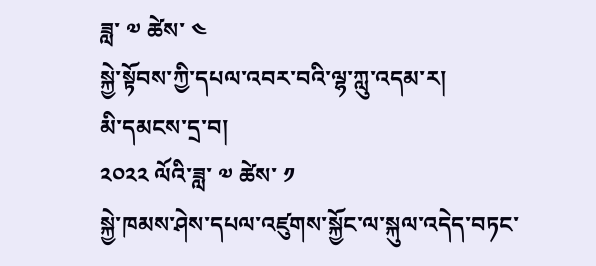ཟླ་ ༧ ཚེས་ ༤
སྐྱེ་སྟོབས་ཀྱི་དཔལ་འབར་བའི་ལྷ་ཀླུ་འདམ་ར།
མི་དམངས་དྲ་བ།
༢༠༢༢ ལོའི་ཟླ་ ༧ ཚེས་ ༡
སྐྱེ་ཁམས་ཤེས་དཔལ་འཛུགས་སྐྱོང་ལ་སྐུལ་འདེད་བཏང་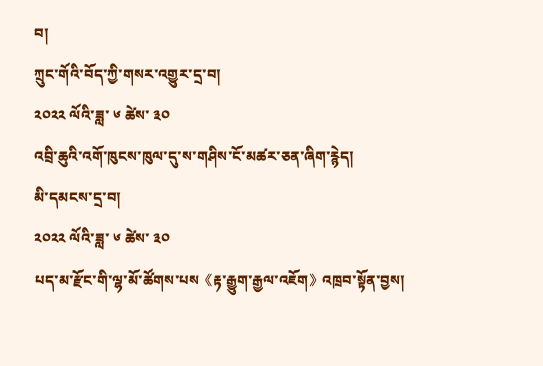བ།
ཀྲུང་གོའི་བོད་ཀྱི་གསར་འགྱུར་དྲ་བ།
༢༠༢༢ ལོའི་ཟླ་ ༦ ཚེས་ ༣༠
འབྲི་ཆུའི་འགོ་ཁུངས་ཁུལ་དུ་ས་གཤིས་ངོ་མཚར་ཅན་ཞིག་རྙེད།
མི་དམངས་དྲ་བ།
༢༠༢༢ ལོའི་ཟླ་ ༦ ཚེས་ ༣༠
པད་མ་རྫོང་གི་ལྷ་མོ་ཚོགས་པས《རྟ་རྒྱུག་རྒྱལ་འཇོག》འཁྲབ་སྟོན་བྱས།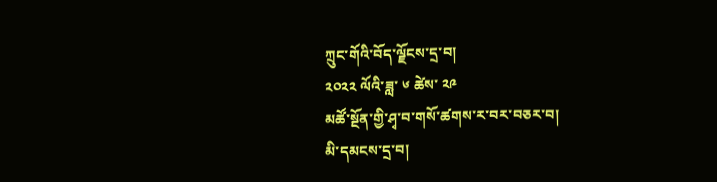ཀྲུང་གོའི་བོད་ལྗོངས་དྲ་བ།
༢༠༢༢ ལོའི་ཟླ་ ༦ ཚེས་ ༢༩
མཚོ་སྔོན་གྱི་ཤྭ་བ་གསོ་ཚགས་ར་བར་བཅར་བ།
མི་དམངས་དྲ་བ།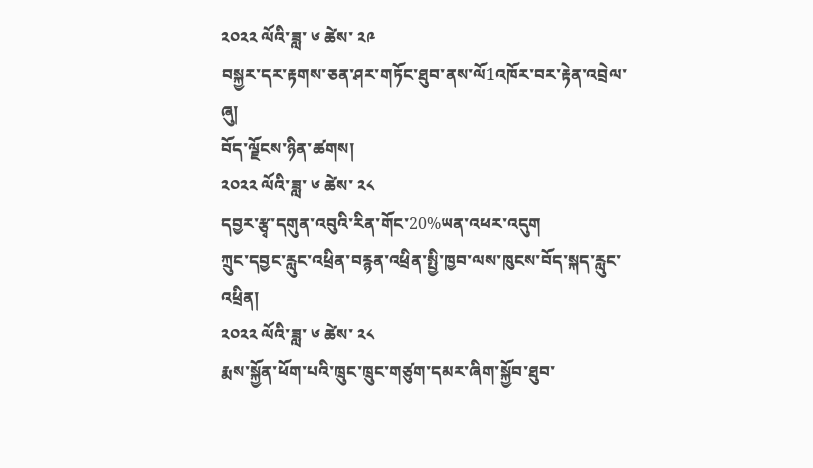༢༠༢༢ ལོའི་ཟླ་ ༦ ཚེས་ ༢༩
བསྐྱར་དར་རྟགས་ཅན་ཤར་གཏོང་ཐུབ་ནས་ལོ1འཁོར་བར་རྟེན་འབྲེལ་ཞུ།
བོད་ལྗོངས་ཉིན་ཚགས།
༢༠༢༢ ལོའི་ཟླ་ ༦ ཚེས་ ༢༨
དབྱར་རྩྭ་དགུན་འབུའི་རིན་གོང་20%ཡན་འཕར་འདུག
ཀྲུང་དབྱང་རླུང་འཕྲིན་བརྙན་འཕྲིན་སྤྱི་ཁྱབ་ལས་ཁུངས་བོད་སྐད་རླུང་འཕྲིན།
༢༠༢༢ ལོའི་ཟླ་ ༦ ཚེས་ ༢༨
རྨས་སྐྱོན་ཕོག་པའི་ཁྲུང་ཁྲུང་གཙུག་དམར་ཞིག་སྐྱོབ་ཐུབ་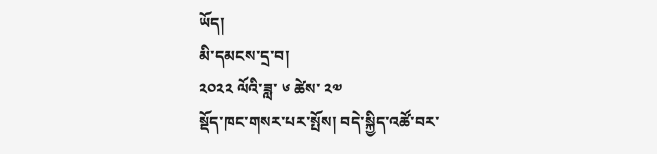ཡོད།
མི་དམངས་དྲ་བ།
༢༠༢༢ ལོའི་ཟླ་ ༦ ཚེས་ ༢༧
སྡོད་ཁང་གསར་པར་སྤོས། བདེ་སྐྱིད་འཚོ་བར་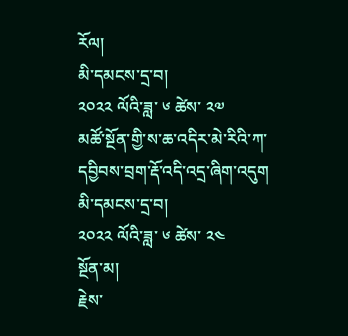རོལ།
མི་དམངས་དྲ་བ།
༢༠༢༢ ལོའི་ཟླ་ ༦ ཚེས་ ༢༧
མཚོ་སྔོན་གྱི་ས་ཆ་འདིར་མེ་རིའི་ཀ་དབྱིབས་བྲག་རྡོ་འདི་འདྲ་ཞིག་འདུག
མི་དམངས་དྲ་བ།
༢༠༢༢ ལོའི་ཟླ་ ༦ ཚེས་ ༢༤
སྔོན་མ།
རྗེས་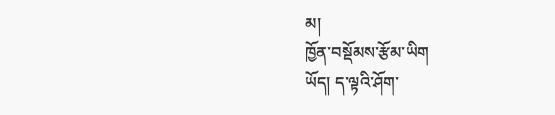མ།
ཁྱོན་བསྡོམས་རྩོམ་ཡིག
ཡོད། ད་ལྟའི་ཤོག་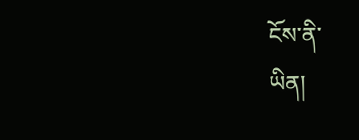ངོས་ནི་
ཡིན།